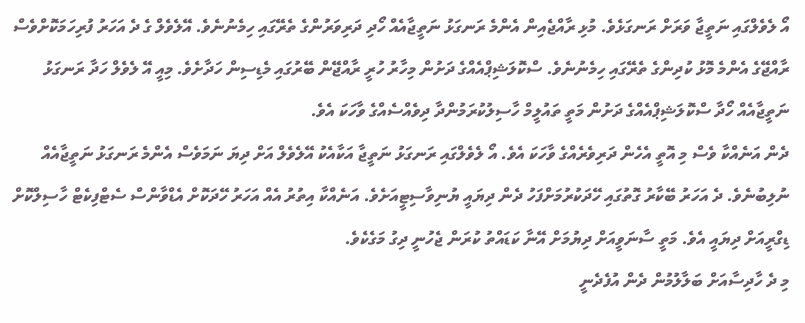އޯ ލެވެލްގައި ނަތީޖާ ވަރަށް ރަނގަޅެވެ. މުޅި ރާއްޖެއިން އެންމެ ރަނގަޅު ނަތީޖާއެއް ހޯދި ދަރިވަރުންގެ ތެރޭގައި ހިމެނުނެވެ. އޭލެވެލް ގެ ދެ އަހަރު ފުރިހަމަކޮށްވެސް ރާއްޖޭގެ އެންމެ މޮޅު ކުދިންގެ ތެރޭގައި ހިމެނުނެވެ. ސްކޮލަޝިޕްއެއްގެ ދަށުން މިހާރު ހުރީ ރާއްޖޭން ބޭރުގައި މެޑިސިން ހަދާށެވެ. މިއީ އޭ ލެވެލް ހަދާ ރަނގަޅު ނަތީޖާއެއް ހޯދާ ސްކޮލަޝިޕްއެއްގެ ދަށުން މަތީ ތައުލީމް ހާސިލުކުރަމުންދާ ދިވެއްސެއްގެ ވާހަކަ އެވެ.
ދެން އަނެއްކާ ވެސް މި އޮތީ އެހެން ދަރިވެރެއްގެ ވާހަކަ އެވެ. އޯ ލެވެލްގައި ރަނގަޅު ނަތީޖާ އަކާއެކު އޭލެވެލް އަށް ދިޔަ ނަމަވެސް އެންމެ ރަނގަޅު ނަތީޖާއެއް ނުލިބުނެވެ. ދެ އަހަރު ބޭކާރު ގޮތުގައި ހޭދަކުރުމަށްފަހު ދެން ދިޔައީ ޔުނިވާސިޓީއަށެވެ. އަނެއްކާ އިތުރު އެއް އަހަރު ހޭދަކޮށް އެޑްވާންސް ސެޓްފިކެޓް ހާސިލްކޮށް ޑިގްރީއަށް ދިޔައީ އެވެ. މަތީ ސާނަވީއަށް ދިޔުމަށް އޭނާ ކަޑައްތު ކުރަން ޖެހުނީ ދިގު މަގެކެވެ.
މި ދެ ހާދިސާއަށް ބަލާލުމުން ދެން އުފެދެނީ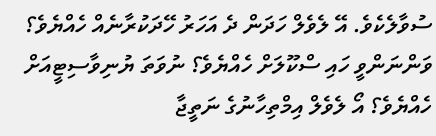ސުވާލެކެވެ. އޭ ލެވެލް ހަދަން ދެ އަހަރު ހޭދަކުރާނެއް ހެއްޔެވެ؟ ވަންނަންވީ ހައި ސްކޫލަށް ހެއްޔެވެ؟ ނުވަތަ ޔުނިވާސިޓީއަށް ހެއްޔެވެ؟ އޯ ލެވެލް އިމްތިހާނުގެ ނަތީޖާ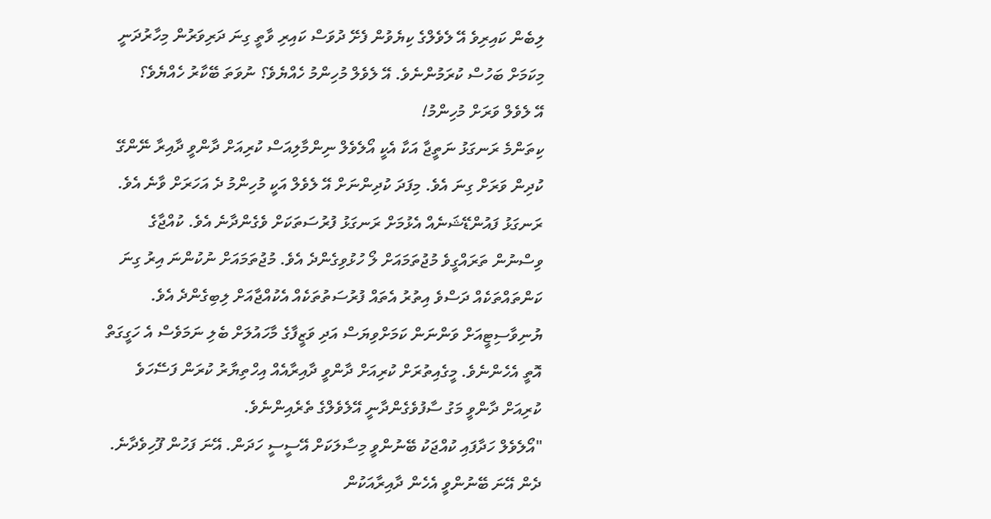ލިބެން ކައިރިވެ އޭ ލެވެލްގެ ކިޔެވުން ފެށޭ ދުވަސް ކައިރި ވާތީ ގިނަ ދަރިވަރުން މިހާރުދަނީ މިކަމަށް ބަހުސް ކުރަމުންނެވެ. އޭ ލެވެލް މުހިންމު ހެއްޔެވެ؟ ނުވަތަ ބޭކާރު ހެއްޔެވެ؟
އޭ ލެވެލް ވަރަށް މުހިންމު!
ކިތަންމެ ރަނގަޅު ނަތީޖާ އަކާ އެކީ އޯލެވެލް ނިންމާލިއަސް ކުރިއަށް ދާންވީ ދާއިރާ ނޭންގޭ ކުދިން ވަރަށް ގިނަ އެވެ. މިފަދަ ކުދިންނަށް އޭ ލެވެލް އަކީ މުހިންމު ދެ އަހަރަށް ވާނެ އެވެ. ރަނގަޅު ފައުންޑޭޝަނެއް އެޅުމަށް ރަނގަޅު ފުރުސަތަކަށް ވެގެންދާނެ އެވެ. ކުއްޖާގެ ވިސްނުން ތަރައްގީވެ މުޖުތަމައަށް ލޯ ހުޅުވިގެންދެ އެވެ. މުޖުތަމައަށް ނުކުންނަ އިރު ގިނަ ކަންތައްތަކެއް ދަސްވެ އިތުރު އެތައް ފުރުސަތުތަކެއް އެކުއްޖާއަށް ލިބިގެންދެ އެވެ. ޔުނިވާސިޓީއަށް ވަންނަން ކަމަށްވިޔަސް އަދި ވަޒީފާގެ މާހައުލަށް ބެލި ނަމަވެސް އެ ހަގީގަތް އޮތީ އެހެންނެވެ. މީގެއިތުރަށް ކުރިއަށް ދާންވީ ދާއިރާއެއް އިހްތިޔާރު ކުރަން ފަސޭހަވެ ކުރިއަށް ދާންވީ މަގު ސާފުވެގެންދާނީ އޭލެވެލްގެ ތެރެއިންނެވެ.
"އޯލެވެލް ހަދާފައި ކުއްޖަކު ބޭނުންވީ މިސާލަކަށް އޭސީސީ ހަދަން. އޭނަ ފަހުން ފޫހިވެދާނެ. ދެން އޭނަ ބޭނުންވީ އެހެން ދާއިރާއަކުން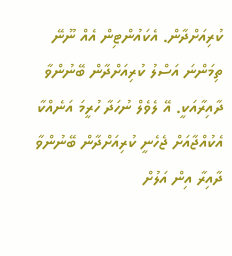ކުރިއަށްދާން. އެކައުންޓިން އެއް ނޫނޭ ތިމަންނަ އަސްލު ކުރިއަށްދާން ބޭނުންވާ ދާއިރާއަކީ. އޭ ލެވެލް ނުހަދާ ހުރީމަ އަނެއްކާ އެކުއްޖާއަށް ޖެހެނީ ކުރިއަށްދާން ބޭނުންވާ ދާއިރާ އިން އަލުށް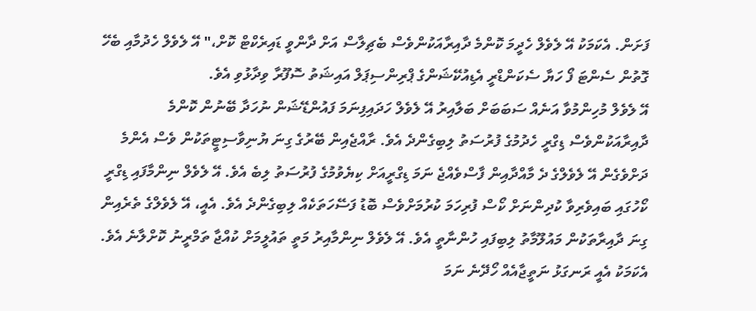ފަށަން. އެކަމަކު އޭ ލެވެލް ހެދީމަ ކޮންމެ ދާއިރާއަކުންވެސް ބެޗިލާސް އަށް ދާންވީ ޑައިރެކްޓް ކޮށް،" އޭ ލެވެލް ހެދުމާއި ބެހޭ ގޮތުން ސެންޓަ ފޯ ހަޔާ ސެކަންޑްރީ އެޑިއުކޭޝަންގެ ޕްރިންސިޕަލް އައިޝަތު ސޮފޫރާ ވިދާޅުވި އެވެ.
އޭ ލެވެލް މުހިންމުވާ އަނެއް ސަބަބަށް ބަލާއިރު އޭ ލެވެލް ހަދައިފިނަމަ ފައުންޑޭޝަން ނުހަދާ ބޭނުން ކޮންމެ ދާއިރާއަކުންވެސް ޑިގްރީ ހެދުމުގެ ފުރުސަތު ލިބިގެންދެ އެވެ. ރާއްޖެއިން ބޭރުގެ ގިނަ ޔުނިވާސިޓީތަކުން ވެސް އެންމެ ދަށްވެގެން އޭ ލެވެލްގެ ދެ މާއްދާއިން ފާސްވެއްޖެ ނަމަ ޑިގްރީއަށް ކިޔެވުމުގެ ފުރުސަތު ލިބެ އެވެ. އޭ ލެވެލް ނިންމާފައި ޑިގްރީ ކޯހުގައި ބައިވެރިވާ ކުދިންނަށް ކޯސް ފުރިހަމަ ކުރުމަށްވެސް ބޮޑު ފަސޭހަތަކެއް ލިބިގެންދެ އެވެ. އެއީ، އޭ ލެވެލްގެ ތެރެއިން ގިނަ ދާއިރާތަކުން މައުލޫމާތު ލިބިފައި ހުންނާތީ އެވެ. އޭ ލެވެލް ނިންމާއިރު މަތީ ތައުލީމަށް ކުއްޖާ ތަމްރީނު ކޮށްލާނެ އެވެ. އެކަމަކު އެއީ ރަނގަޅު ނަތީޖާއެއް ހޯދޭނެ ނަމަ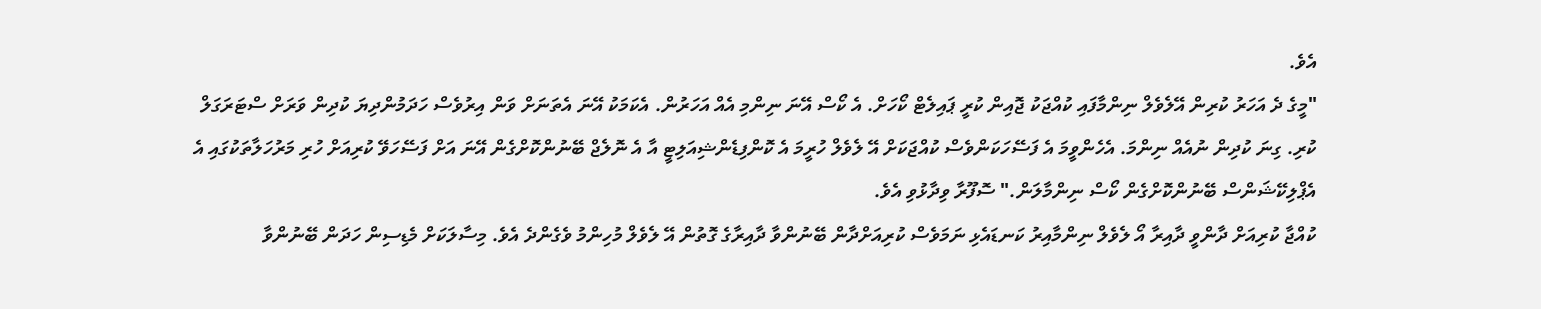އެވެ.
"މީގެ ދެ އަހަރު ކުރިން އޭލެވެލް ނިންމާފައި ކުއްޖަކު ޖޮއިން ކުރީ ޕައިލެޓް ކޯހަށް. އެ ކޯސް އޭނަ ނިންމި އެއް އަހަރުން. އެކަމަކު އޭނަ އެތަނަށް ވަން އިރުވެސް ހަދަމުންދިޔަ ކުދިން ވަރަށް ސްޓަރަގަލް ކުރި. ގިނަ ކުދިން ނުއެއް ނިންމަ. އެހެންވީމަ އެ ފަސޭހަކަންވެސް ކުއްޖަކަށް އޭ ލެވެލް ހުރީމަ އެ ކޮންފިޑެންޝިއަލިޓީ އާ އެ ނޮލެޖް ބޭނުންކޮށްގެން އޭނަ އަށް ފަސޭހަވޭ ކުރިއަށް ހުރި މަރުހަލާތަކުގައި އެ އެޕްލިކޭޝަންސް ބޭނުންކޮށްގެން ކޯސް ނިންމާލަން." ސޮފޫރާ ވިދާޅުވި އެވެ.
ކުއްޖާ ކުރިއަށް ދާންވީ ދާއިރާ އޯ ލެވެލް ނިންމާއިރު ކަނޑައެޅި ނަމަވެސް ކުރިއަށްދާން ބޭނުންވާ ދާއިރާގެ ގޮތުން އޭ ލެވެލް މުހިންމު ވެގެންދެ އެވެ. މިސާލަކަށް މެޑިސިން ހަދަން ބޭނުންވާ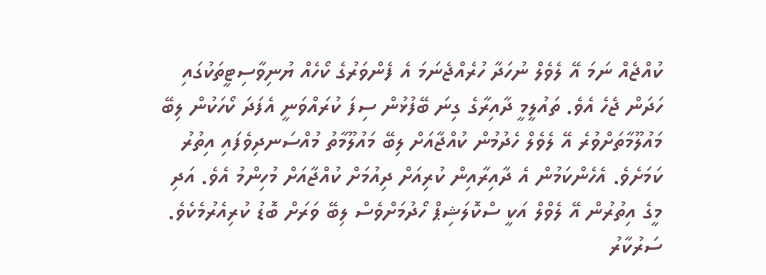ކުއްޖެއް ނަމަ އޭ ލެވެލް ނުހަދާ ހުރެއްޖެނަމަ އެ ފެންވަރުގެ ކޯހެއް ޔުނިވާސިޓީތަކުގައި ހަދަން ޖެހެ އެވެ. ތައުލީމީ ދާއިރާގެ ގިނަ ބޭފުޅުން ސިފަ ކުރައްވަނީ އެފަދަ ކޯހަކުން ލިބޭ މައުލޫމާތަށްވުރެ އޭ ލެވެލް ހެދުމުން ކުއްޖާއަށް ލިބޭ މައުލޫމާތު މުއްސަނދިވެފައި އިތުރު ކަމަށެވެ. އެހެންކަމުން އެ ދާއިރާއިން ކުރިއަށް ދިއުމަށް ކުއްޖާއަށް މުހިންމު އެވެ. އަދި މީގެ އިތުރުން އޭ ލެވްލް އަކީ ސްކޮލަޝިޕް ހޯދުމަށްވެސް ލިބޭ ވަރަށް ބޮޑު ކުރިއެރުމެކެވެ. ސަރުކާރު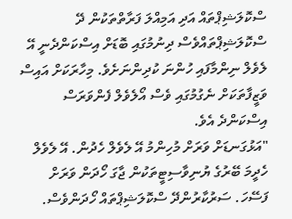ސްކޮލަޝިޕްތައް އަދި އަމިއްލަ ފަރާތްތަކުން ދޭ ސްކޮލަޝިޕްތައްވެސް ދިނުމުގައި ބޮޑަށް އިސްކަންދެނީ އޭ ލެވެލް ނިންމާފައި ހުންނަ ކުދިންނަށެވެ. މިހާރަކަށް އައިސް ވަޒީފާތަކަށް ނެގުމުގައި ވެސް އޯލެވެލް ފެންވަރަސް އިސްކަންދެ އެވެ.
"އަޅުގަނޑަށް ވަރަށް މުހިންމު އޭ ލެވެލް ހެދުން. އޭ ލެވެލް ހެދީމަ ބޭރުގެ ޔުނިވާސިޓީތަކުން ޖާގަ ހޯދަން ވަރަށް ފަސޭހަ. ސަރުކާރުންދޭ ސްކޮލަޝިޕްތައް ހޯދަންވެސް.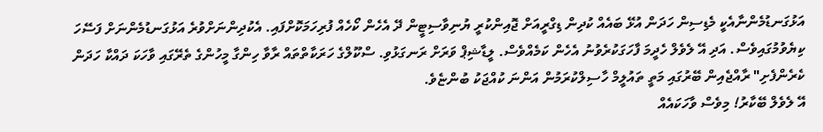އަޅުގަނޑުމެންނާއެކީ މެޑިސިން ހަދަން އުޅޭ ބައެއް ކުދިން ޑިގްރީއަށް ޖޮއިންކުރީ ޔުނިވާސިޓީން ދޭ އެހެން ކޯހެއް ފުރިހަމަކޮށްފައި. އެކުދިންނަށްވުރެ އަޅުގަނޑުމެންނަށް ފަސޭހަ ކިޔެވުމުގައިވެސް. އަދި އޭ ލެވެލް ހެދީމަ ފާހަގަކުރެވުނު އެހެން ކަމެއްވެސް. ލީޑާޝިޕް ވަރަށް ރަނގަޅުވި. ސްކޫލްގެ ހަރަކާތްތައް ރާވާ ހިންގާ މީހުންގެ ތެރޭގައި ވާހަކަ ދައްކާ ހަދަން ކެރެންފެށި" ރާއްޖެއިން ބޭރުގައި މަތީ ތައުލީމް ހާސިލްކުރަމުން އަންނަ ކުއްޖަކު ބުންޏެވެ.
އޭ ލެވެލް ބޭކާރު! މިވެސް ވާހަކައެއް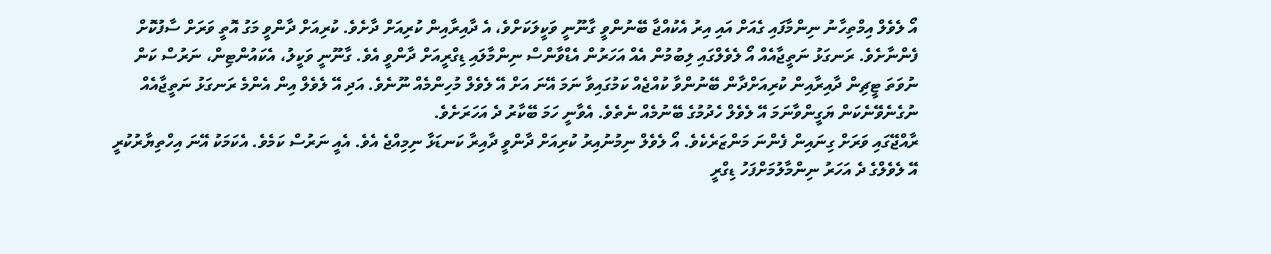އޯ ލެވެލް އިމްތިހާނު ނިންމާފައި ގެއަށް އައި އިރު އެކުއްޖާ ބޭނުންވީ ގާނޫނީ ވަކީލަކަށްވެ، އެ ދާއިރާއިން ކުރިއަށް ދާށެވެ. ކުރިއަށް ދާންވީ މަގު އޮތީ ވަރަށް ސާފުކޮށް ފެންނާށެވެ. ރަނގަޅު ނަތީޖާއެއް އޯ ލެވެލްގައި ލިބުމުން އެއް އަހަރުން އެޑްވާންސް ނިންމާލައި ޑިގްރީއަށް ދާންވީ އެވެ. ގާނޫނީ ވަކީލު، އެކައުންޓިން، ނަރުސް ކަން ނުވަތަ ޓީޗިން ދާއިރާއިން ކުރިއަށްދާން ބޭނުންވާ ކުއްޖެއް ކަމުގައިވާ ނަމަ އޭނަ އަށް އޭ ލެވެލް މުހިންމެއް ނޫނެވެ. އަދި އޭ ލެވެލް އިން އެންމެ ރަނގަޅު ނަތީޖާއެއް ނުގެނެވޭނެކަން ޔަގީންވާނަމަ އޭ ލެވެލް ހެދުމުގެ ބޭނުމެއް ނެތެވެ. އެވާނީ ހަމަ ބޭކާރު ދެ އަހަރަށެވެ.
ރާއްޖޭގައި ވަރަށް ގިނައިން ފެންނަ މަންޒަރެކެވެ. އޯ ލެވެލް ނިމުނުއިރު ކުރިއަށް ދާންވީ ދާއިރާ ކަނޑަޅާ ނިމިއްޖެ އެވެ. އެއީ ނަރުސް ކަމެވެ. އެކަމަކު އޭނަ އިހްތިޔާރުކުރީ އޭ ލެވެލްގެ ދެ އަހަރު ނިންމާލުމަށްފަހު ޑިގްރީ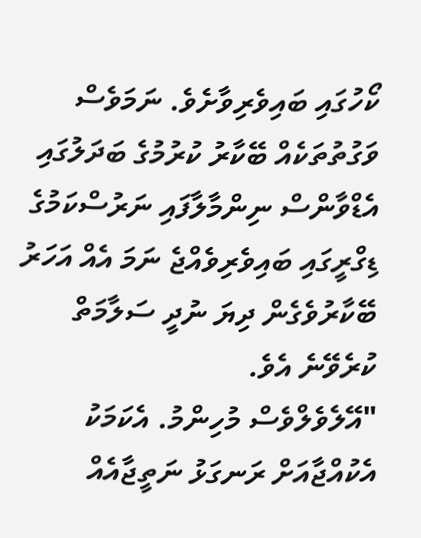ކޯހުގައި ބައިވެރިވާށެވެ. ނަމަވެސް ވަގުތުތަކެއް ބޭކާރު ކުރުމުގެ ބަދަލުގައި އެޑްވާންސް ނިންމާލާފައި ނަރުސްކަމުގެ ޑިގްރީގައި ބައިވެރިވެއްޖެ ނަމަ އެއް އަހަރު ބޭކާރުވެގެން ދިޔަ ނުދީ ސަލާމަތް ކުރެވޭނެ އެވެ.
"އޭލެވެލްވެސް މުހިންމު. އެކަމަކު އެކުއްޖާއަށް ރަނގަޅު ނަތީޖާއެއް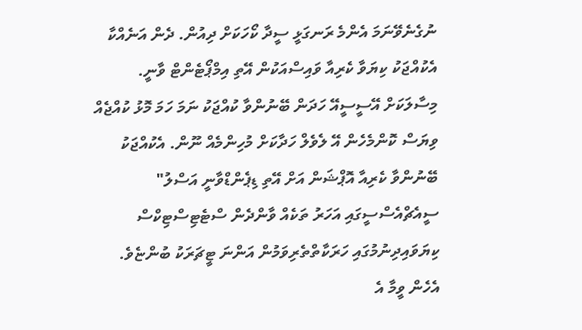ނުގެނެވޭނަމަ އެންމެ ރަނގަޅީ ސީދާ ކޯހަކަށް ދިއުން. ދެން އަނެއްކާ އެކުއްޖަކު ކިޔަވާ ކެރިއާ ވައިސްއަކުން އޭތި އިމްޕޯޓެންޓް ވާނީ. މިސާލަކަށް އޭސީސީއޭ ހަދަން ބޭނުންވާ ކުއްޖަކު ނަމަ ހަމަ މޮޅު ކުއްޖެއް ވިޔަސް ކޮންމެހެން އޭ ލެވެލް ހަދާކަށް މުހިންމެއް ނޫން. އެކުއްޖަކު ބޭނުންވާ ކެރިއާ އޮޕްޝަން އަށް އޭތި ޑިޕެންޑްވާނީ އަސްލު" ސީއެޗްއެސްސީގައި އަހަރު ތަކެއް ވާންދެން ސްޓެޓިސްޓިކްސް ކިޔަވައިދިނުމުގައި ހަރަކާތްތެރިވަމުން އަންނަ ޓީޗަރަކު ބުންޏެވެ.
އެހެން ވީމާ އެ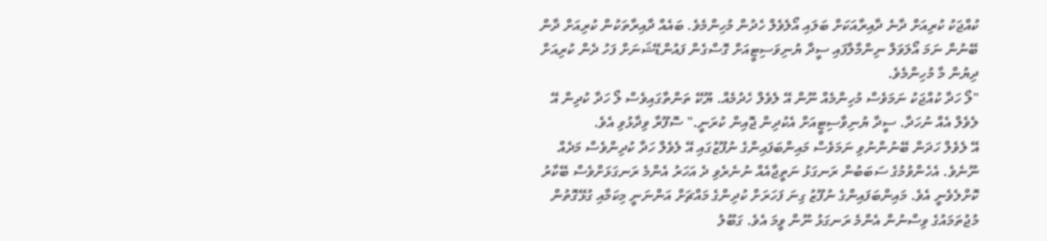ކުއްޖަކު ކުރިއަށް ދާނެ ދާއިރާއަކަށް ބަލައި އޯލެވެލް ހެދުން މުހިންމެވެ. ބައެއް ދާއިރާތަކުން ކުރިއަށް ދާން ބޭނުން ނަމަ އޯލަވަލް ނިންމާލާފައި ސީދާ ޔުނިވަސިޓީއަށް ގޮސްގެން ފައުންޑޭޝަނަށް ފަހު ދެން ކުރިއަށް ދިޔުން މާ މުހިންމެވެ.
"ލޯ ހަދާ ކުއްޖަކު ނަމަވެސް މުހިންމެއް ނޫން އޭ ލެވެލް ހެދުމެއް. ޔޫކޭ ތަންތާގައިވެސް ލޯ ހަދާ ކުދިން އޭ ލެވެލް އެއް ނުހަދާ. ސީދާ ޔުނިވާސިޓީއަށް އެކުދިން ޖޮއިން ކުރަނީ." ސޮފޫރާ ވިދާޅުވި އެވެ.
އޭ ލެވެލް ހަދަން ބޭނުންނުވި ނަމަވެސް މައިންބަފައިންގެ ނުފޫޒުގައި އޭ ލެވެލް ހަދާ ކުދިންވެސް މަދެއް ނޫނެވެ. އެހެންވުމުގެ ސަބަބުން ރަނގަޅު ނަތީޖާއެއް ނުނެރެވި ދެ އަހަރު އެންމެ ރަނގަޅަށްވެސް ބޭކާރު ކޮށްލެވެނީ އެވެ. މައިންބަފައިންގެ ނުފޫޒު ގިނަ ފަހަރަށް ކުދިންގެ މައްޗަށް އަންނަނީ މިކަމާއި ގުޅޭގޮތުން މުޖުތަމައުގެ ވިސްނުން އެންމެ ރަނގަޅު ނޫން ވީމަ އެވެ. ގަބޫލު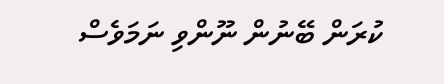ކުރަން ބޭނުން ނޫންވި ނަމަވެސް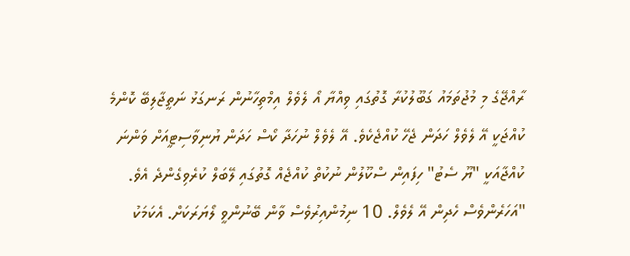ރާއްޖޭގެ މި މުޖުތަމައު ގަބޫލުކުރާ ގޮތުގައި ވިއްޔާ އޯ ލެވެލް އިމްތިހާނުން ރަނގަޅު ނަތީޖާލިބޭ ކޮންމެ ކުއްޖަކީ އޭ ލެވެލް ހަދަން ޖެހޭ ކުއްޖެކެވެ. އޭ ލެވެލް ނުހަދާ ކޯސް ހަދަން ޔުނިވާސިޓީއަށް ވަންނަ ކުއްޖާއަކީ "ޔޫ ސެޓު" ހިފައިން ސްކޫލުން ނުކުތް ކުއްޖެއް ގޮތުގައި ލޭބަލް ކުރެވިގެންދެ އެވެ.
"އަހަރެންވެސް ހެދިން އޭ ލެވެލް. 10 ނިމުންއިރުވެސް ވާން ބޭނުންވީ ލޯޔަރަކަށް. އެކަމަކު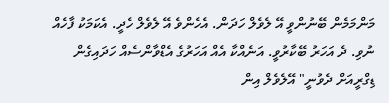މަންމަމެން ބޭނުންވީ އޭ ލެވެލް ހަދަން. އެހެންވެ އޭ ލެވެލް ހެދީ. އެކަމަކު ފާހެއް ނުވި. ދެ އަހަރު ބޭކާރުވީ. އަނެއްކާ އެއް އަހަރުގެ އެޑްވާންސެއް ހަދައިގެން ޑިގްރީއަށް ދެވުނީ" އޭލެވެލް އިން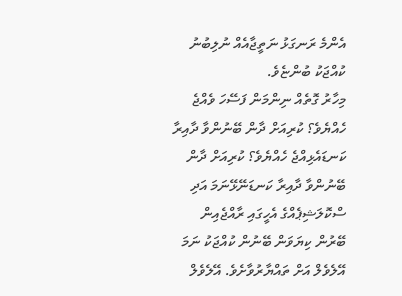އެންމެ ރަނގަޅު ނަތީޖާއެއް ނުލިބުނު ކުއްޖަކު ބުންޏެވެ.
މިހާރު ގޮތެއް ނިންމަން ފަސޭހަ ވެއްޖެ ހެއްޔެވެ؟ ކުރިއަށް ދާން ބޭނުންވާ ދާއިރާ ކަނޑައެޅިއްޖެ ހެއްޔެވެ؟ ކުރިއަށް ދާން ބޭނުންވާ ދާއިރާ ކަނޑަނޭޅޭނަމަ އަދި ސްކޮލަޝިޕެއްގެ އެހީގައި ރާއްޖެއިން ބޭރުން ކިޔަވަން ބޭނުން ކުއްޖަކު ނަމަ އޭލެވެލް އަށް ތައްޔާރުވާށެވެ. އޭލެވެލް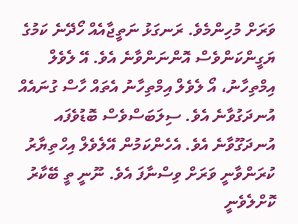ވަރަށް މުހިންމެވެ. ރަނގަޅު ނަތީޖާއެއް ހޯދޭނެ ކަމުގެ ޔަގީންކަންވެސް އޮންނަންވާނެ އެވެ. އޭ ލެވެލް އިމްތިހާނު، އޯ ލެވެލް އިމްތިހާނު އެތައް ހާސް ގުނައެއް އުނދަގުވާނެ އެވެ. ސިލަބަސްވެސް ބޮޑުވެފައ އުނދަގޫވާނެ އެވެ. އެހެންކަމުން އޭލެވެލް އިހްތިޔާރު ކުރަންވާނީ ވަރަށް ވިސްނާފަ އެވެ. ނޫނީ ތީ ބޭކާރު ކޮށްލެވެނީ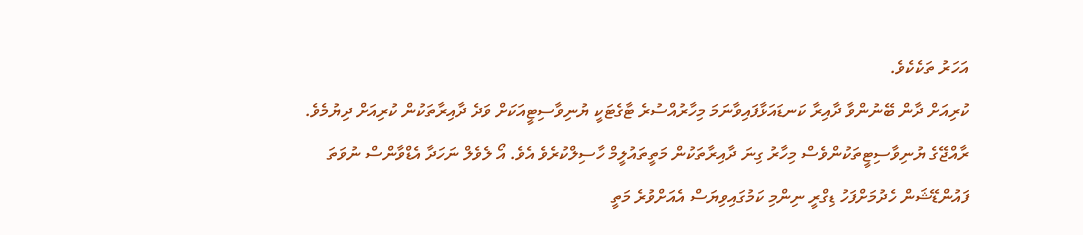އަހަރު ތަކެކެވެ.
ކުރިއަށް ދާން ބޭނުންވާ ދާއިރާ ކަނޑައަޅާފައިވާނަމަ މިހާރުއްސުރެ ޓާގެޓަކީ ޔުނިވާސިޓީއަކަށް ވަދެ ދާއިރާތަކުން ކުރިއަށް ދިޔުމެވެ. ރާއްޖޭގެ ޔުނިވާސިޓީތަކުންވެސް މިހާރު ގިނަ ދާއިރާތަކުން މަތީތައުލީމް ހާސިލްކުރެވެ އެވެ. އޯ ލެވެލް ނަހަދާ އެޑްވާންސް ނުވަތަ ފައުންޑޭޝަން ހެދުމަށްފަހު ޑިގްރީ ނިންމި ކަމުގައިވިޔަސް އެއަށްވުރެ މަތީ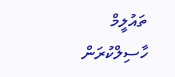ތައުލީމް ހާސިލްކުރަން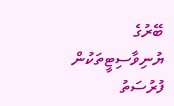ބޭރުގެ ޔުނިވާސިޓީތަކުން ފުރުސަތު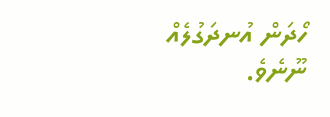ހޯދަން އުނދަގުލެއް ނޫނެވެ.